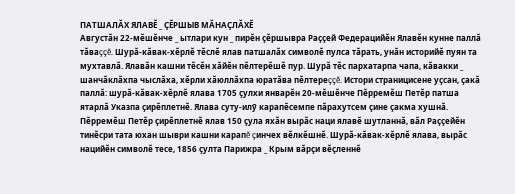ПАТШАЛĂХ ЯЛАВĔ _ ÇĔРШЫВ МĂНАÇЛĂХĔ
Августăн 22-мĕшĕнче _ ытлари кун _ пирĕн çĕршывра Раççей Федерацийĕн Ялавĕн кунне паллă тăваççĕ. Шурă-кăвак-хĕрлĕ тĕслĕ ялав патшалăх символĕ пулса тăрать, унăн историйĕ пуян та мухтавлă. Ялавăн кашни тĕсĕн хăйĕн пĕлтерĕшĕ пур. Шурă тĕс пархатарпа чапа, кăвакки _ шанчăклăхпа чыслăха, хĕрли хăюллăхпа юратăва пĕлтереççĕ. Истори страницисене уçсан, çакă паллă: шурă-кăвак-хĕрлĕ ялава 1705 çулхи январĕн 20-мĕшĕнче Пĕрремĕш Петĕр патша ятарлă Указпа çирĕплетнĕ. Ялава суту-илỹ карапĕсемпе пăрахутсем çине çакма хушнă. Пĕрремĕш Петĕр çирĕплетнĕ ялав 150 çула яхăн вырăс наци ялавĕ шутланнă, вăл Раççейĕн тинĕсри тата юхан шыври кашни карапĕ çинчех вĕлкĕшнĕ. Шурă-кăвак-хĕрлĕ ялава, вырăс нацийĕн символĕ тесе, 1856 çулта Парижра _ Крым вăрçи вĕçленнĕ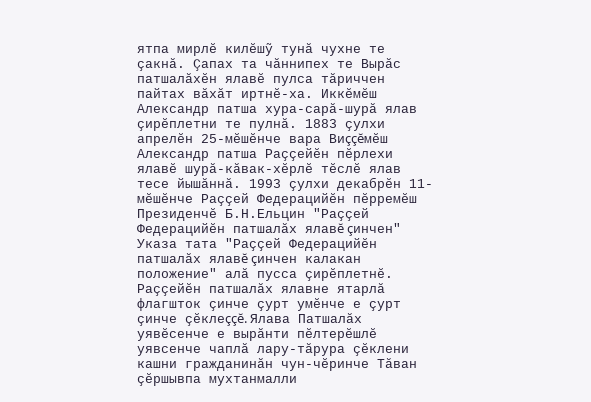ятпа мирлĕ килĕшỹ тунă чухне те çакнă. Çапах та чăннипех те Вырăс патшалăхĕн ялавĕ пулса тăриччен пайтах вăхăт иртнĕ-ха. Иккĕмĕш Александр патша хура-сарă-шурă ялав çирĕплетни те пулнă. 1883 çулхи апрелĕн 25-мĕшĕнче вара Виççĕмĕш Александр патша Раççейĕн пĕрлехи ялавĕ шурă-кăвак-хĕрлĕ тĕслĕ ялав тесе йышăннă. 1993 çулхи декабрĕн 11-мĕшĕнче Раççей Федерацийĕн пĕрремĕш Президенчĕ Б.Н.Ельцин "Раççей Федерацийĕн патшалăх ялавĕ çинчен" Указа тата "Раççей Федерацийĕн патшалăх ялавĕ çинчен калакан положение" алă пусса çирĕплетнĕ. Раççейĕн патшалăх ялавне ятарлă флагшток çинче çурт умĕнче е çурт çинче çĕклеççĕ. Ялава Патшалăх уявĕсенче е вырăнти пĕлтерĕшлĕ уявсенче чаплă лару-тăрура çĕклени кашни гражданинăн чун-чĕринче Тăван çĕршывпа мухтанмалли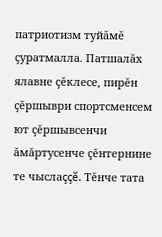патриотизм туйăмĕ çуратмалла. Патшалăх ялавне çĕклесе, пирĕн çĕршыври спортсменсем ют çĕршывсенчи ăмăртусенче çĕнтернине те чыслаççĕ. Тĕнче тата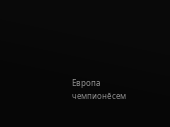Европа чемпионĕсем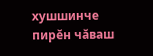хушшинче пирĕн чăваш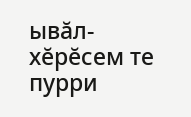ывăл-хĕрĕсем те пурри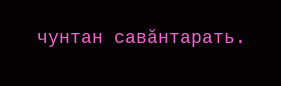чунтан савăнтарать.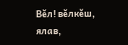Вĕл! вĕлкĕш, ялав,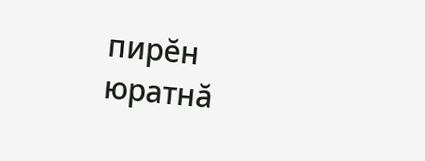пирĕн юратнă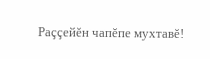Раççейĕн чапĕпе мухтавĕ!